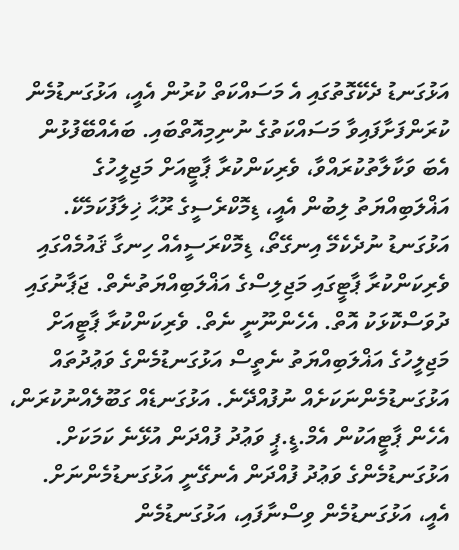އަޅުގަނޑު ދެކޭގޮތުގައި އެ މަސައްކަތް ކުރުން އެއީ، އަޅުގަނޑުމެން ކުރަންފަށާފައިވާ މަސައްކަތުގެ ނުނިމިއޮތްބައި. ބައެއްބޭފުޅުން އެބަ ވަކާލާތުކުރައްވާ، ވެރިކަންކުރާ ޕާޓީއަށް މަޖިލީހުގެ އަޣްލަބިއްޔަތު ލިބުން އެއީ، ޑިމޮކްރެސީގެ ރޫޙާ ޚިލާފުކަމެކޭ. އަޅުގަނޑު ނުދެކެމޭ އިނގޭތޯ، ޑިމޮކްރަސީއެއް ހިނގާ ޤައުމެއްގައި ވެރިކަންކުރާ ޕާޓީގައި މަޖިލިސްގެ އަޣްލަބިއްޔަތުނެތް. ޖަޕާނުގައި ދުވަސްކޮޅަކު އޮތް. އެހެންނޫނީ ނެތް. ވެރިކަންކުރާ ޕާޓީއަށް މަޖިލީހުގެ އަޣްލަބިއްޔަތު ނެތީސް އަޅުގަނޑުމެންގެ ވަޢުދުތައް އަޅުގަނޑުމެންނަކަށެއް ނުފުއްދޭނެ. އަޅުގަނޑެއް ގަބޫލެއްނުކުރަން، އެހެން ޕާޓީއަކުން އެމް.ޑީ.ޕީ ވަޢުދު ފުއްދަން އުޅޭނެ ކަމަކަށް. އަޅުގަނޑުމެންގެ ވަޢުދު ފުއްދަން އެނގޭނީ އަޅުގަނޑުމެންނަށް. އެއީ، އަޅުގަނޑުމެން ވިސްނާފައި، އަޅުގަނޑުމެން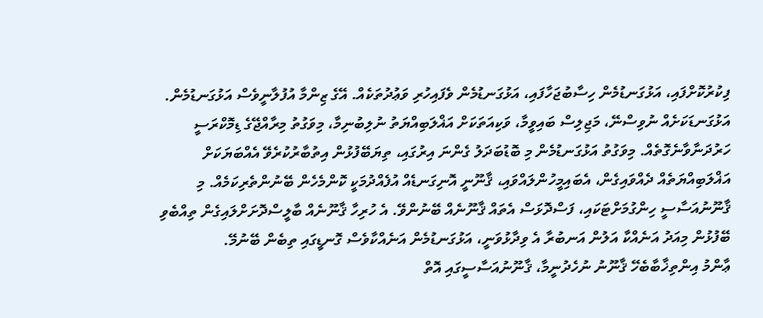ފިކުރުކޮށްފައި، އަޅުގަނޑުމެން ހިސާބުޖަހާފައި، އަޅުގަނޑުމެން ވެފައިހުރި ވަޢުދުތަކެއް. އޭގެ ޒިންމާ އުފުލާނީވެސް އަޅުގަނޑުމެން. އަޅުގަނޑަކަށެއް ނުވިސްނޭ، މަޖިލިސް ބައިވީމާ، ވަކިއަތަކަށް އަޣްލަބިއްޔަތު ނުލިބުނިމާ، މިވަގުތު މިރާއްޖޭގެ ޑިމޮކްރަސީ ހަރުދަނާވާނެގޮތެއް. މިވަގުތު އަޅުގަނޑުމެން މި ބޮޑުބަދަލު ގެންނަ އިރުގައި، ތިޔަބޭފުޅުން އިތުބާރުކުރެވޭ އެއްބަޔަކަށް އަޣްލަބިއްޔަތެއް ދެއްވައިގެން، އެބައިމީހުންލައްވައި، ޤާނޫނީ އޮނިގަނޑެއް އުފެއްދުމަކީ ކޮންމެހެން ބޭނުންތެރިކަމެއް. މި ޤާނޫނުއަސާސީ ހިންގުމަށްޓަކައި، ފަސްދޮޅަސް އެތައް ޤާނޫނެއް ބޭނުންވޭ. އެ ހުރިހާ ޤާނޫނެއް ބާލީސްދޮށަށްލައިގެން ތިއްބެވި ބޭފުޅުން މިއަދު އަނެއްކާ އަލުން އަނބުރާ އެ ވިދާޅުވަނީ، އަޅުގަނޑުމެން އަނެއްކާވެސް ގޮނޑީގައި ތިބެން ބޭނުމޭ.
ޢާންމު އިންތިޚާބާބެހޭ ޤާނޫނު ނުހެދުނީމާ، ޤާނޫނުއަސާސީގައި އޮތް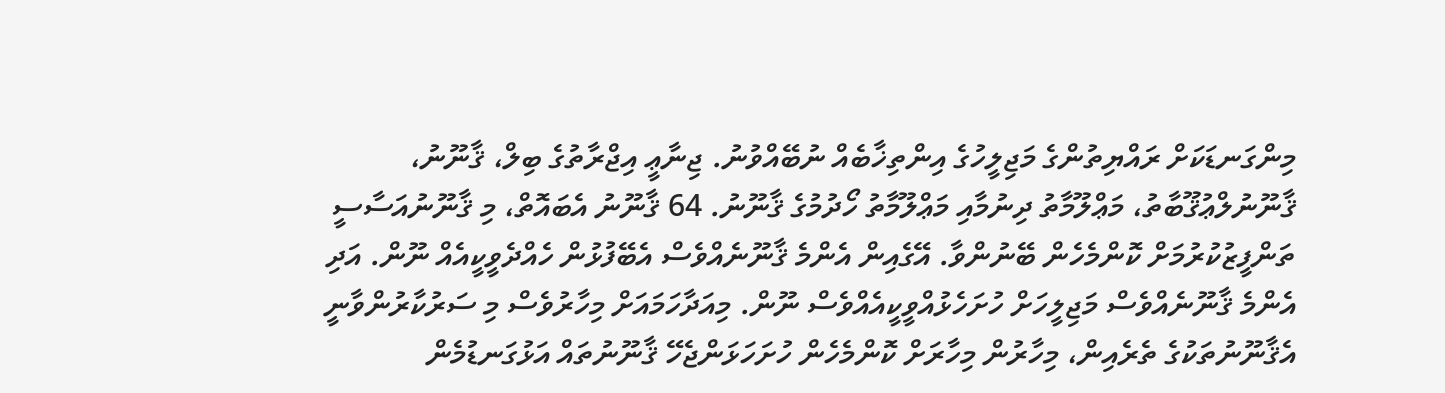މިންގަނޑަކަށް ރައްޔިތުންގެ މަޖިލީހުގެ އިންތިޚާބެއް ނުބޭއްވުނު. ޖިނާޢީ އިޖްރާތުގެ ބިލް، ޤާނޫނު، ޤާނޫނުލްޢުޤޫބާތު، މަޢްލޫމާތު ދިނުމާއި މަޢްލޫމާތު ހޯދުމުގެ ޤާނޫނު. 64 ޤާނޫނު އެބައޮތް، މި ޤާނޫނުއަސާސީ ތަންފީޒުކުރުމަށް ކޮންމެހެން ބޭނުންވާ. އޭގެއިން އެންމެ ޤާނޫނެއްވެސް އެބޭފުޅުން ހެއްދެވީކީއެއް ނޫން. އަދި އެންމެ ޤާނޫނެއްވެސް މަޖިލީހަށް ހުށަހެޅުއްވީކީއެއްވެސް ނޫން. މިއަދާހަމައަށް މިހާރުވެސް މި ސަރުކާރުންވާނީ އެޤާނޫނުތަކުގެ ތެރެއިން، މިހާރުން މިހާރަށް ކޮންމެހެން ހުށަހަޅަންޖެހޭ ޤާނޫނުތައް އަޅުގަނޑުމެން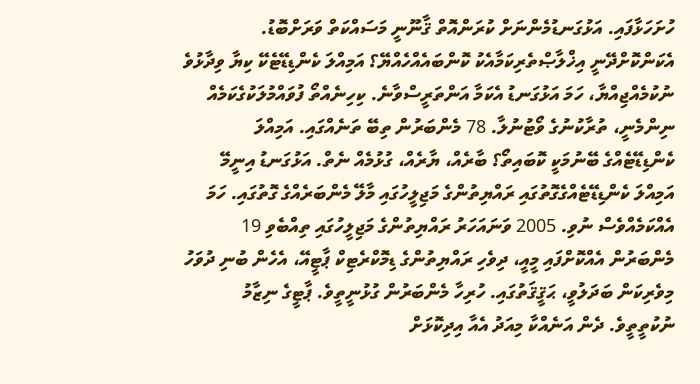ހުށަހަޅާފައި. އަޅުގަނޑުމެންނަށް ކުރަންއޮތް ޤާނޫނީ މަސައްކަތް ވަރަށްބޮޑު. އެކަންކޮށްދޭނީ އިޚްލާޞްތެރިކަމާއެކު ކޮންބައެއްހެއްޔޭ؟ އަމިއްލަ ކެންޑިޑޭޓެކޭ ކިޔާ ވިދާޅުވެ ނުކުމެއްޖިއްޔާ، ހަމަ އަޅުގަނޑު އެކަމާ އަންތަރީސްވާނެ. ކިހިނެއްތޯ ފުވައްމުލަކުގެކަމެއް ނިންމެނީ، ތުރާކުނުގެ ވޯޓުނުލާ. 78 މެންބަރުން ތިބޭ ތަނެއްގައި. އަމިއްލަ ކެންޑިޑޭޓެއްގެ ބޭނުމަކީ ކޮބައިތޯ؟ ބާރެއް، ޔާރެއް، ގުޅުމެއް ނެތް. އަޅުގަނޑު އިނީމޭ އަމިއްލަ ކެންޑިޑޭޓެއްގެގޮތުގައި ރައްޔިތުންގެ މަޖިލީހުގައި މާލޭ މެންބަރެއްގެ ގޮތުގައި. ހަމަ އެއްކަމެއްވެސް ނުވި. 2005 ވަނައަހަރު ރައްޔިތުންގެ މަޖިލީހުގައި ތިއްބެވި 19 މެންބަރުން އެއްކޮށްފައި މީއީ، ދިވެހި ރައްޔިތުންގެ ޑިމޮކްރެޓިކް ޕާޓީއޭ، އެހެން ބުނި ދުވަހު މިވެރިކަން ބަދަލުވީ، ޙަޤީޤަތުގައި. ހުރިހާ މެންބަރުން ގުޅުނީތީވެ. ޕާޓީގެ ނިޒާމު ނުކުތީތީވެ. ދެން އަނެއްކާ މިއަދު އެއާ އިދިކޮޅަށް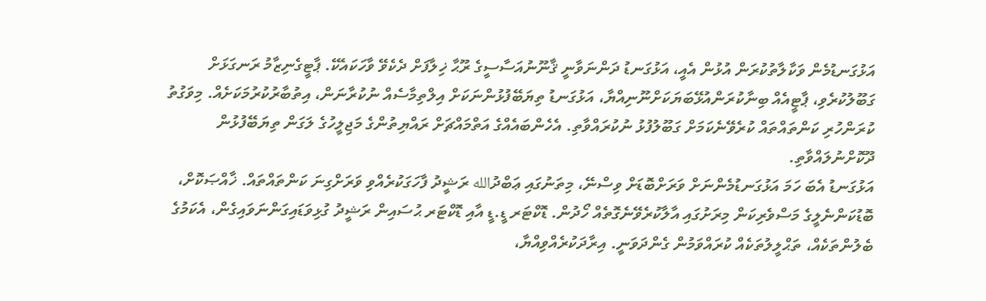އަޅުގަނޑުމެން ވަކާލާތުކުރަން އުޅުން އެއީ، އަޅުގަނޑު ދަންނަވާނީ ޤާނޫނުއަސާސީގެ ރޫޙާ ޚިލާފަށް ދެކެވޭ ވާހަކައެކޭ. ޕާޓީގެނިޒާމު ރަނގަޅަށް ގަބޫލުކުރެވި، ޕާޓީއެއް ބިނާކުރަންއުޅޭބަޔަކަށްނޫނިއްޔާ، އަޅުގަނޑު ތިޔަބޭފުޅުންނަކަށް އިލްތިމާސެއް ނުކުރާނަން، އިތުބާރުކުރުމަކަށެއް. މިވަގުތު ކުރަންހުރި ކަންތައްތައް ކުރެވޭނެކަމަށް ގަބޫލުފުޅު ނުކުރައްވާތި. އެހެންބައެއްގެ އަތްމައްޗަށް ރައްޔިތުންގެ މަޖިލީހުގެ ލަގަން ތިޔަބޭފުޅުން ދޫކޮށްނުލައްވާތި.
އަޅުގަނޑު އެބަ ހަމަ އަޅުގަނޑުމެންނަށް ވަރަށްބޮޑަށް ވިސްނޭ، މިތަނުގައި ޢަބްދުالله ރަޝީދު ފާހަގަކުރެއްވި ވަރަށްގިނަ ކަންތައްތައް. ޚާއްޞަކޮށް، ބޮޑުކަންނެލީގެ މަސްވެރިކަން މިރަށުގައި އާލާކުރެވޭނެގޮތެއް ހޯދުން. ޑޮކްޓަރ ޑީ.ޑީ އާއި ޑޮކްޓަރ ޙުސައިން ރަޝީދު ގުޅިވަޑައިގަންނަވައިގެން، އެކަމުގެ ބެލުންތަކެއް، ތަޙްލީލުތަކެއް ކުރައްވަމުން ގެންދަވަނީ. އިރާދަކުރެއްވިއްޔާ،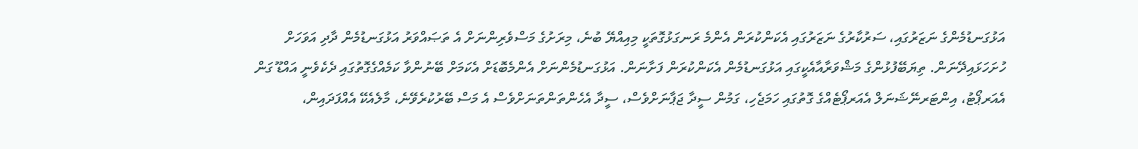އަޅުގަނޑުމެންގެ ނަޒަރުގައި، ސަރުކާރުގެ ނަޒަރުގައި އެކަންކުރަން އެންމެ ރަނގަޅުގޮތަކީ މިއިއްޔޭ ބުނެ، މިރަށުގެ މަސްވެރިންނަށް އެ ތަޞައްވަރު އަޅުގަނޑުމެން ދާދި އަވަހަށް ހުށަހަޅައިދޭނަން. ތިޔަބޭފުޅުންގެ މަޝްވަރާއާއެކީގައި އަޅުގަނޑުމެން އެކަންކުރަން ފަށާނަން. އަޅުގަނޑުމެންނަށް އެންމެބޮޑަށް އެކަމަށް ބޭނުންވާ ކަމެއްގެގޮތުގައި ދެކެވެނީ އައްޑޫ ގަން އެއަރޕޯޓު، އިންޓަރނޭޝަނަލް އެއަރޕޯޓެއްގެ ގޮތުގައި ހަމަޖެހި، ގަމުން ސީދާ ޖަޕާނަށްވެސް، ސީދާ އެހެންތަންތަނަށްވެސް އެ މަސް ބޭރުކުރެވޭނެ، މާލެއެކޭ އެއްފަދައިން،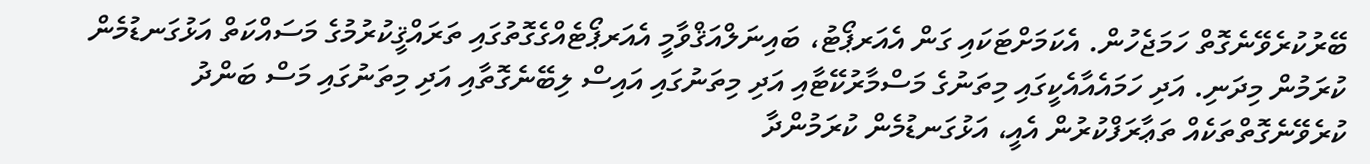ބޭރުކުރެވޭނެގޮތް ހަމަޖެހުން. އެކަމަށްޓަކައި ގަން އެއަރޕޯޓު، ބައިނަލްއަޤްވާމީ އެއަރޕޯޓެއްގެގޮތުގައި ތަރައްޤީކުރުމުގެ މަސައްކަތް އަޅުގަނޑުމެން ކުރަމުން މިދަނި. އަދި ހަމައެއާއެކީގައި މިތަނުގެ މަސްމާރުކޭޓާއި އަދި މިތަނުގައި އައިސް ލިބޭނެގޮތާއި އަދި މިތަނުގައި މަސް ބަންދު ކުރެވޭނެގޮތްތަކެއް ތަޢާރަފްކުރުން އެއީ، އަޅުގަނޑުމެން ކުރަމުންދާ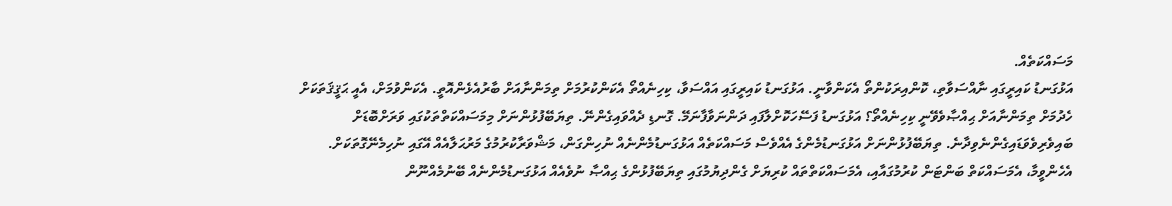މަސައްކަތެއް.
އަޅުގަނޑު ކައިރީގައި ނާއްސަވާތި، ކޮންއިރަކުންތޯ އެކަންވާނީ. އަޅުގަނޑު ކައިރީގައި އައްސަވާ، ކިހިނެއްތޯ އެކަންކުރުމަށް ތިމަންނާއަށް ބާރުއެޅެންއޮތީ. އެކަންވުމަށް، އެއީ ޙަޤީޤަތަކަށް ހެދުމަށް ތިމަންނާއަށް ޙިއްޞާވެވޭނީ ކިހިނެއްތޯ؟ އަޅުގަނޑު ފަސޭހަކޮށްލާފައި ދަންނަވާފާނަމޭ. ގޮނޑި ދެއްވައިގެންނޭ. ތިޔަބޭފުޅުންނަށް މިމަސައްކަތްތަކުގައި ވަރަށްބޮޑަށް ބައިވެރިވެވަޑައިގެންނެވިދާނެ. ތިޔަބޭފުޅުންނަށް އަޅުގަނޑުމެންގެ އެއްވެސް މަސައްކަތެއް އަޅުގަނޑުމެންނެއް ނުހިންގަން، މަޝްވަރާކުރުމުގެ މަރުޙަލާއެއް އޭގައި ނުހިމެނޭގޮތަކަށް.
އެހެންވީމާ، އެމަސައްކަތް ބަންޓަން ކުރުމުގައާއި، އެމަސައްކަތްތައް ކުރިޔަށް ގެންދިޔުމުގައި ތިޔަބޭފުޅުންގެ ޙިއްޞާ ނުވެއެއް އަޅުގަނޑުމެންނެއް ބޭނުމެއްނޫން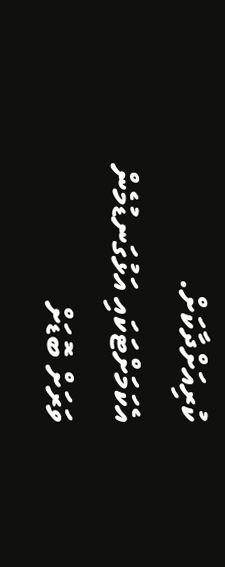ކުރިއަށްދާކަށް. އެކަމަށްޓަކައި އަޅުގަނޑުމެން ވަރަށް ބޮޑަށް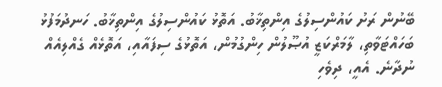ބޭނުން ރަށު ކައުންސިލުގެ އިންތިޚާބު. އަތޮޅު ކައުންސިލުގެ އިންތިޚާބު. ހަނދުމަފުޅު ބަހައްޓަވާތި، ލާމަރްކަޒީ އުޞޫލުން ހިންގުމުން، އަތޮޅުގެ ސިފައާއި، އަތޮޅެއް ގެއްލިއެއް ނުދާނެ. އެއީ، ދިވެހި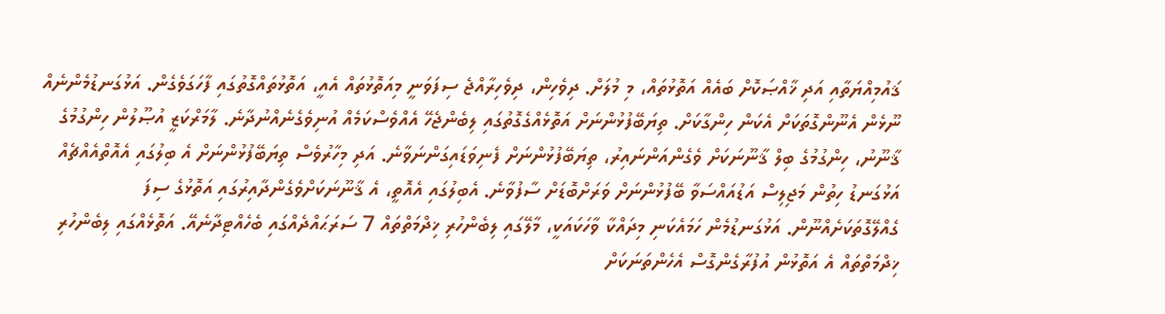ޤައުމިއްޔަތާއި އަދި ޚާއްޞަކޮށް ބައެއް އަތޮޅުތައް، މި މުލަށް. ދިވެހިން، ދިވެހިރާއްޖެ ސިފަވަނީ މިއަތޮޅުތައް އެއީ، އަތޮޅުތައްގޮތުގައި ފާހަގަވެގެން. އަޅުގަނޑުމެންނެއް ނޫޅެން އެނޫންގޮތަކަށް އެކަން ހިންގާކަށް. ތިޔަބޭފުޅުންނަށް އަތޮޅެއްގެގޮތުގައި ލިބެންޖެހޭ އެއްވެސްކަމެއް އުނިވެގެނެއްނުދާނެ. ލާމަރްކަޒީ އުޞޫލުން ހިންގުމުގެ ޤާނޫނު، ހިންގުމުގެ ބިލް ޤާނޫނަކަށް ވެގެންއަންނައިރު، ތިޔަބޭފުޅުންނަށް ފެނިވަޑައިގަންނަވާނެ. އަދި މިހާރުވެސް ތިޔަބޭފުޅުންނަށް އެ ބިލުގައި އެއޮތްއެއްޗެއް އަޅުގަނޑު ހިތުން މަޖިލިސް އަޑުއައްސަވާ ބޭފުޅުންނަށް ވަރަށްބޮޑަށް ސާފުވާނެ. އެބިލުގައި އެއޮތީ، އެ ޤާނޫނަކަށްވެގެންދާއިރުގައި އަތޮޅުގެ ސިފަ ގެއްލޭގޮތަކަށެއްނޫން. އަޅުގަނޑުމެން ހަމައެކަނި މިދައްކާ ވާހަކައަކީ، މާލޭގައި ލިބެންހުރި ޚިދްމަތްތައް 7 ސަރަޙައްދެއްގައި ބެހެއްޓިދާނެއޭ. އަތޮޅެއްގައި ލިބެންހުރި ޚިދްމަތްތައް އެ އަތޮޅުން އުފުރާގެންގޮސް އެހެންތަނަކަށް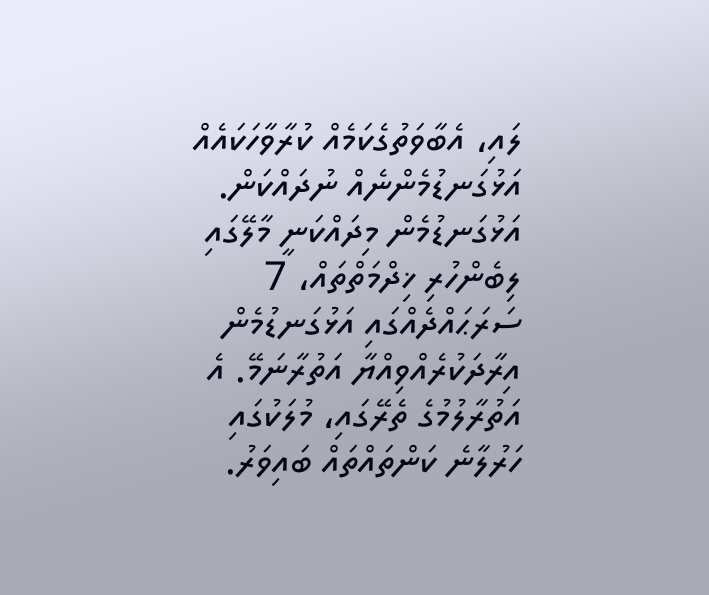ލައި، އެބާވަތުގެކަމެއް ކުރާވާހަކައެއް އަޅުގަނޑުމެންނެއް ނުދައްކަން. އަޅުގަނޑުމެން މިދައްކަނީ މާލޭގައި ލިބެންހުރި ޚިދްމަތްތައް، 7 ސަރަޙައްދެއްގައި އަޅުގަނޑުމެން އިރާދަކުރެއްވިއްޔާ އަތުރާނަމޭ. އެ އަތުރާލުމުގެ ތެރޭގައި، މުލަކުގައި ހަރުލާނެ ކަންތައްތައް ބައިވަރު.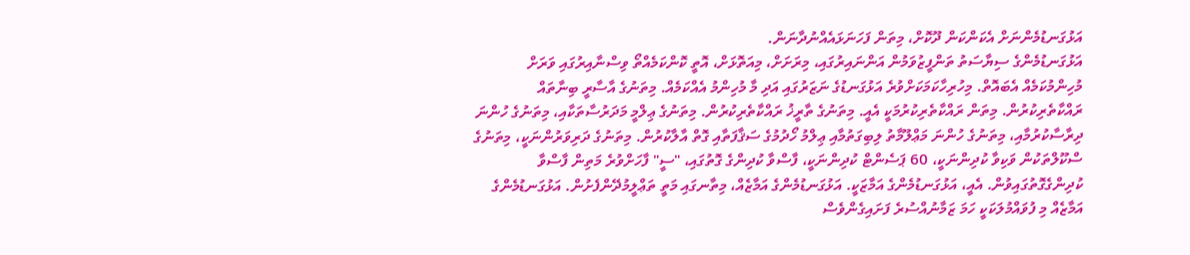އަޅުގަނޑުމެންނަށް އެކަންކަން ދޫކޮށް، މިތަން ފަހަނަޅައެއްނުދާނަން.
އަޅުގަނޑުމެންގެ ސިޔާސަތު ތަންފީޒުވަމުން އަންނައިރުގައި، މިރަށަށް، މިއަތޮޅަށް، އޮތީ ކޮންކަމެއްތޯ ވިސްނާއިރުގައި ވަރަށް މުހިންމުކަމެއް އެބައޮތް. މިހުރިހާކަމަކަށްވުރެ އަޅުގަނޑުގެ ނަޒަރުގައި އަދި މާ މުހިންމު އެއްކަމެއް. މިތަނުގެ އާސާރީ ބިނާތައް ރައްކާތެރިކުރުން. މިތަން ރައްކާތެރިކުރުމަކީ އެއީ. މިތަނުގެ ތާރީޚު ރައްކާތެރިކުރުން. މިތަނުގެ ޢިލްމީ މަދަރުސާތަކާއި، މިތަނުގެ ހުންނަ ދިރާސާކުރުމާއި، މިތަނުގެ ހުންނަ މަޢްލޫމާތު ލިބިގަތުމާއި ޢިލްމު ހޯދުމުގެ ސަޤާފަތާއި ގޮތް އާލާކުރުން. މިތަނުގެ ދަރިވަރުންނަކީ، މިތަނުގެ ސްކޫލްތަކުން ވަކިވާ ކުދިންނަކީ، 60 ޕަސެންޓް ކުދިންނަކީ، ފާސްވާ ކުދިންގެ ގޮތުގައި، "ސީ" ފާހަށްވުރެ މަތިން ފާސްވާ ކުދިންގެގޮތުގައިވުން. އެއީ، އަޅުގަނޑުމެންގެ އަމާޒަކީ. އަޅުގަނޑުމެންގެ އަމާޒެއް، މިތާނގައި މަތީ ތަޢްލީމުދޭންފެށުން. އަޅުގަނޑުމެންގެ އަމާޒެއް މި ފުވައްމުލަކަކީ ހަމަ ޒަމާނުއްސުރެ ފަށައިގެންވެސް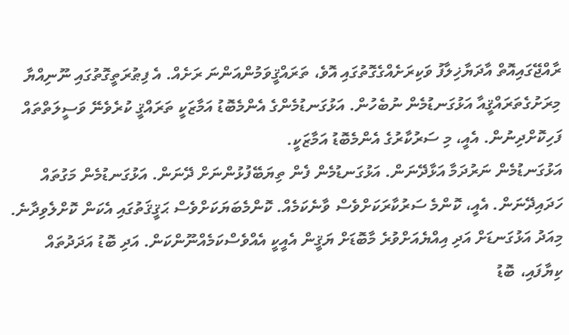ރާއްޖޭގައިއޮތް އާދަޔާޚިލާފު ވަކިރަށެއްގެގޮތުގައި އޮވެ، ތަރައްޤީވަމުންއަންނަ ރަށެއް. އެ ފިޠުރަތީގޮތުގައި ނޫނިއްޔާ މިރަށުގެތަރައްޤީއާ އަޅުގަނޑުމެން ނުބެހުން. އަޅުގަނޑުމެންގެ އެންމެބޮޑު އަމާޒަކީ ތަރައްޤީ ކުރެވެނޭ ވަސީލަތްތައް ފަހިކޮށްދިނުން. އެއީ، މި ސަރުކާރުގެ އެންމެބޮޑު އަމާޒަކީ.
އަޅުގަނޑުމެން ނަރުދަމާ އަޅާދޭނަން. އަޅުގަނޑުމެން ފެން ތިޔަބޭފުޅުންނަށް ދޭނަން. އަޅުގަނޑުމެން މަގުތައް ހަދައިދޭނަން. އެއީ، ކޮންމެ ސަރުކާރަކަށްވެސް ވާނެކަމެއް. ކޮންމެބަޔަކަށްވެސް ޙަޤީޤަތުގައި އެކަން ކޮށްލެވިދާނެ. މިއަދު އަޅުގަނޑަށް އަދި އިއްޔެއަށްވުރެ މާބޮޑަށް ޔަޤީން އެއީކީ އެއްވެސްކަމެއްނޫންކަން. އަދި ބޮޑު އަދަދުތައް ކިޔާފައި، ބޮޑު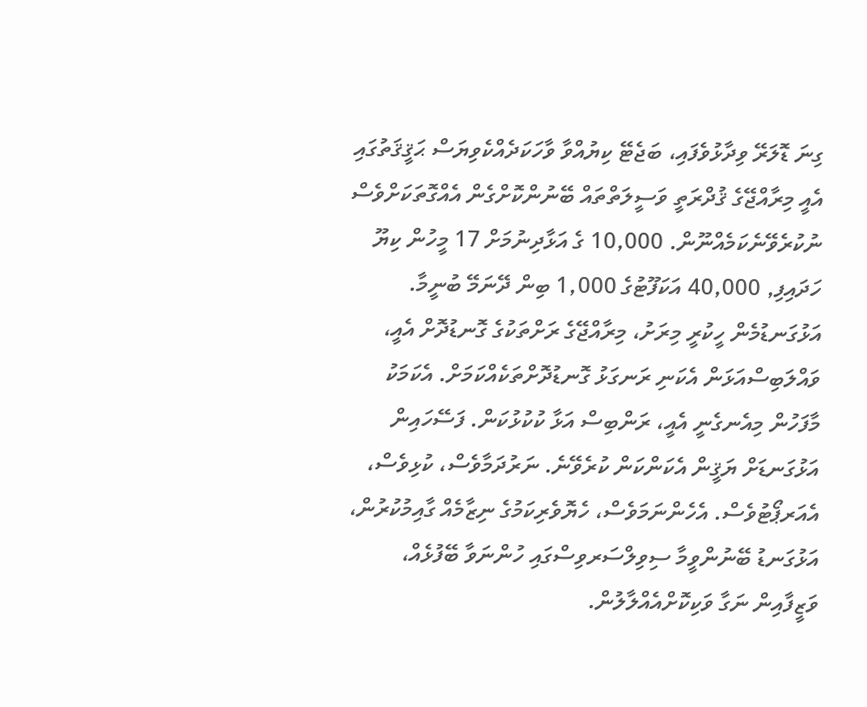ގިނަ ޑޮލަރޭ ވިދާޅުވެފައި، ބަޖެޓޭ ކިޔުއްވާ ވާހަކަދެއްކެވިޔަސް ޙަޤީޤަތުގައި އެއީ މިރާއްޖޭގެ ޤުދްރަތީ ވަސީލަތްތައް ބޭނުންކޮށްގެން އެއްގޮތަކަށްވެސް ނުކުރެވޭނެކަމެއްނޫން. 10,000 ގެ އަޅާދިނުމަށް 17 މީހުން ކިޔޫ ހަދައިފި, 40,000 އަކަފޫޓުގެ 1,000 ބިން ދޭނަމޭ ބުނީމާ.
އަޅުގަނޑުމެން ހީކުރީ މިރަށު، މިރާއްޖޭގެ ރަށްތަކުގެ ގޮނޑުދޮށް އެއީ، ވައްލަބިސްއަޅަން އެކަނި ރަނގަޅު ގޮނޑުދޮށްތަކެއްކަމަށް. އެކަމަކު މާފަހުން މިއެނގެނީ އެއީ، ރަންބިސް އަޅާ ކުކުޅުކަން. ފަސޭހައިން އަޅުގަނޑަށް ޔަޤީން އެކަންކަން ކުރެވޭނެ. ނަރުދަމާވެސް، ކުޅިވެސް، އެއަރޕޯޓުވެސް. އެހެންނަމަވެސް، ހެޔޮވެރިކަމުގެ ނިޒާމެއް ގާއިމުކުރުން، އަޅުގަނޑު ބޭނުންވީމާ ސިވިލްސަރވިސްގައި ހުންނަވާ ބޭފުޅެއް، ވަޒީފާއިން ނަގާ ވަކިކޮށްއެއްލާލުން.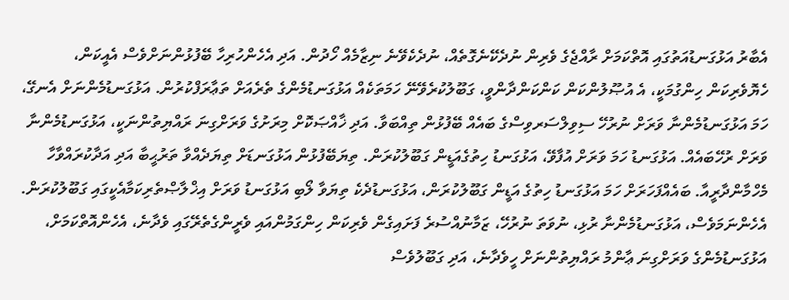އެބާރު އަޅުގަނޑުއަތުގައި އޮތްކަމަށް ރާއްޖެގެ ވެރިން ނުދެކޭނެގޮތެއް، ނުދެކެވޭނެ ނިޒާމެއް ހޯދުން. އަދި އެހެންހުރިހާ ބޭފުޅުންނަށްވެސް އެއީކަން، ހެޔޮވެރިކަން ހިންގުމަކީ، އެ އުޞޫލުންކަން ކަންކަންދާންވީ، ގަބޫލުކުރެވޭނޭ ހަމަތަކެއް އަޅުގަނޑުމެންގެ ތެރެއަށް ތަޢާރަފްކުރުން. އަޅުގަނޑުމެންނަށް އެނގޭ، ހަމަ އަޅުގަނޑުމެންނާ ވަރަށް ނުރުހޭ ސިވިލްސަރވިސްގެ ބައެއް ބޭފުޅުން ތިއްބަވާ. އަދި ޚާއްޞަކޮށް މިރަށުގެ ވަރަށްގިނަ ރައްޔިތުންނަކީ، އަޅުގަނޑުމެންނާ ވަރަށް ރުހޭބައެއް. އަޅުގަނޑު ހަމަ ވަރަށް އުފާވޭ، އަޅުގަނޑު ހިތުގެއަޑީން ގަބޫލުކުރަން. ތިޔަބޭފުޅުން އަޅުގަނޑަށް ތިޔަދެއްވާ ތަރުޙީބާ އަދި އަދާކުރައްވާހާ މެހްމާންދާރީއާ. ބައެއްފަހަރަށް ހަމަ އަޅުގަނޑު ހިތުގެ އަޑީން ގަބޫލުކުރަން، އަޅުގަނޑުދެކެ ތިޔަވާ ލޯބި އަޅުގަނޑު ވަރަށް އިޚްލާޞްތެރިކަމާއެކީގައި ގަބޫލުކުރަން. އެހެންނަމަވެސް، އަޅުގަނޑުމެންނާ ރުޅި، ނުވަތަ ނުރުހޭ، ޒަމާނުއްސުރެ ފަށައިގެން ވެރިކަން ހިންގަމުންއައި ވެރީންގެތެރޭގައި ވެދާނެ، އެހެންއޮތްކަމަށް، އަޅުގަނޑުމެންގެ ވަރަށްގިނަ ޢާންމު ރައްޔިތުންނަށް ހީވެދާނެ، އަދި ގަބޫލުވެސް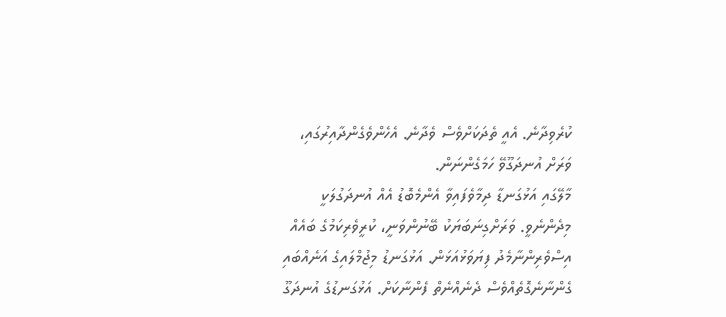ކުރެވިދާނެ. އެއީ ތެދަކަށްވެސް ވެދާނެ. އެހެންވެގެންދާއިރުގައި، ވަރަށް އުނދަގޫވޭ ހަމަގެންނަން.
މާލޭގައި އަޅުގަނޑާ ދިމާވެފައިވާ އެންމެބޮޑު އެއް އުނދަގުލަކީ މިދެންނެވީ. ވަރަށްގިނަބަޔަކު ބޭނުންވަނީ، ކުރީވެރިކަމުގެ ބައެއް އިސްވެރިންނާމެދު ފިޔަވަޅުއަޅަން. އަޅުގަނޑު މިޖުމްލައިގެ އަނެއްބައި ގެންނާނެގޮތެއްވެސް ދެނެއްނެތް ފެންނާކަށް. އަޅުގަނޑުގެ އުނދަގޫ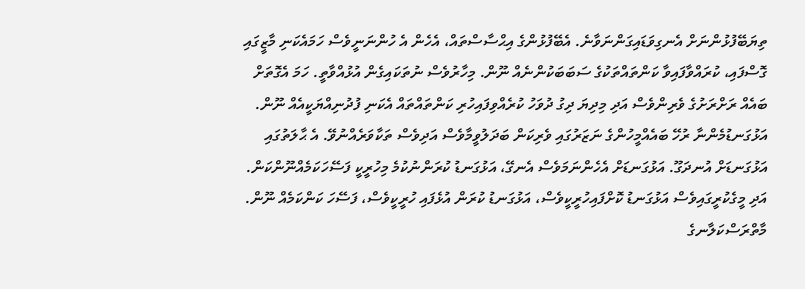ތިޔަބޭފުޅުންނަށް އެނގިވަޑައިގަންނަވާނެ. އެބޭފުޅުންގެ އިޙްސާސްތައް، އެހެން އެ ހުންނަނީވެސް ހަމައެކަނި މާޒީގައި ގޮސްފައި، ކުރައްވާފައިވާ ކަންތައްތަކުގެ ސަބަބަކުންނެއް ނޫން. މިހާރުވެސް ނުތަކައިގެން އުޅުއްވާތީ. ހަމަ އެގޮތަށް ބައެއް ރަށްރަށުގެ ވެރިންވެސް އަދި މިދިޔަ ދިގު ދުވަހު ކުރެއްވިފައިހުރި ކަންތައްތައް އެކަނި ފުދުނިއްޔަކީއެއް ނޫން. އަޅުގަނޑުމެންނާ ރުހޭ ބައެއްމީހުންގެ ނަޒަރުގައި ވެރިކަން ބަދަލުވީމާވެސް އަދިވެސް ތަކާވަރެއްނުވޭ. އެ ޙާލަތުގައި އަޅުގަނޑަށް އުނދަގޫ. އަޅުގަނޑަށް އެހެންނަމަވެސް އެނގޭ، އަޅުގަނޑު ކުރަންނުކުމެ މިހުރީކީ ފަސޭހަކަމެއްނޫންކަން. އަދި މީގެކުރީގައިވެސް އަޅުގަނޑު ކޮށްފައިހުރީކީވެސް، އަޅުގަނޑު ކުރަން އުޅެފައި ހުރީކީވެސް، ފަސޭހަ ކަންކަމެއް ނޫން. މާތްރަސްކަލާނގެ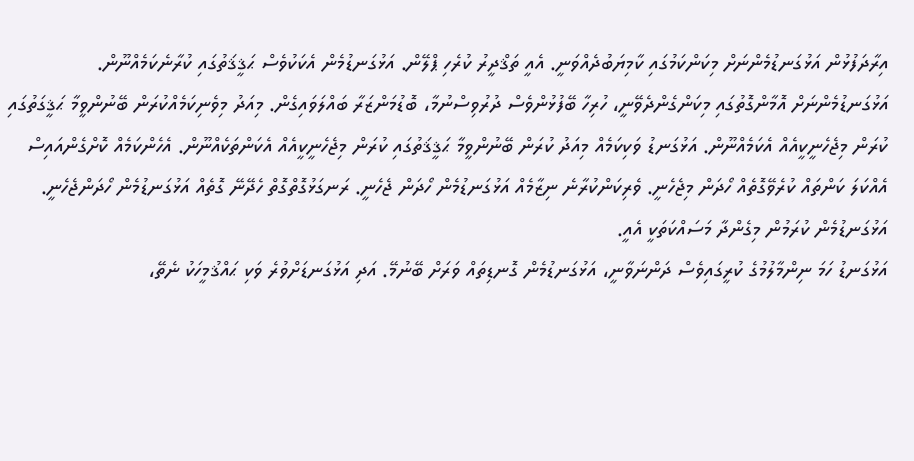އިރާދަފުޅުން އަޅުގަނޑުމެންނަށް މިކަންކަމުގައި ކާމިޔަބުދެއްވަނީ. އެއީ ތަޤްދީރު ކުރެހި ޕްލޭން. އަޅުގަނޑުމެން އެކަކުވެސް ޙަޤީޤަތުގައި ކުރާނެކަމެއްނޫން.
އަޅުގަނޑުމެންނަށް އޮމާންގޮތުގައި މިކަންގެންދެވޭނީ، ހުރިހާ ބޭފުޅުންވެސް ދުރުވިސްނުމާ، ބޮޑުމަންޒަރާ ބައްލަވައިގެން. މިއަދު މިވެނިކަމެއްކުރަން ބޭނުންވީމާ ޙަޤީގަތުގައި ކުރަން މިޖެހެނީކީއެއް އެކަމެއްނޫން. އަޅުގަނޑު ވަކިކަމެއް މިއަދު ކުރަން ބޭނުންވީމާ ޙަޤީޤަތުގައި ކުރަން މިޖެހެނީކީއެއް އެކަންތަކެއްނޫން. އެހެންކަމެއް ކޮށްގެންއައިސް އެއްކަލަ ކަންތައް ކުރެވޭގޮތެއް ހޯދަން މިޖެހެނީ. ވެރިކަންކުރާނެ ނިޒާމެއް އަޅުގަނޑުމެން ހޯދަން ޖެހެނީ. ރަނގަޅުގޮތްގޮތް ހެދޭނޭ ގޮތެއް އަޅުގަނޑުމެން ހޯދަންޖެހެނީ. އަޅުގަނޑުމެން ކުރަމުން މިގެންދާ މަސައްކަތަކީ އެއީ.
އަޅުގަނޑު ހަމަ ނިންމާލުމުގެ ކުރީގައިވެސް ދަންނަވާނީ، އަޅުގަނޑުމެން ގޮނޑިތައް ވަރަށް ބޭނުމޭ. އަދި އަޅުގަނޑަށްވުރެ ވަކި ޙައްޤުމީހަކު ނެތޭ،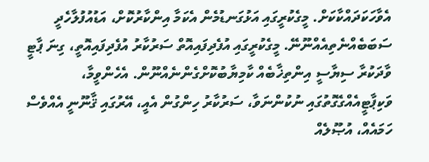އެވާހަކަދައްކާކަށް. މީގެކުރީގައި އަޅުގަނޑުމެން އެކަމާ އިންކާރުކޮށް، އަޑުއުފުލާހެދީ ސަބަބެއްނެތިއެއްނޫނޭ. މީގެކުރީގައި އުފެދިފައިއޮތް ސަރުކާރު އުފެދިފައިއޮތީ، ގިނަ ޕާޓީ ވާދަކުރާ ސިޔާސީ އިންތިޚާބެއް ކާމިޔާބުކޮށްގެންނެއްނޫން. އެހެންވީމާ، ވަކިޕާޓީއެއްގެގޮތުގައި ނުކުންނަވާ، ސަރުކާރު ހިންގުން އެއީ، އޭރުގައި ޤާނޫނީ އެއްވެސް ހަމައެއް، އުޞޫލެއް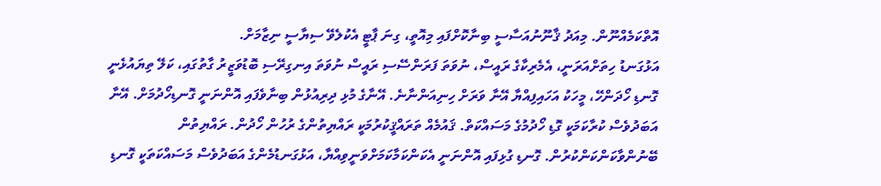އޮތްކަމެއްނޫން. މިއަދު ޤާނޫނުއަސާސީ ބިނާކޮށްފައި މިއޮތީ، ގިނަ ޕާޓީ އެކުލެވޭ ސިޔާސީ ނިޒާމަށް.
އަޅުގަނޑު ހިތަށްއަރަނީ، އެމެރިކާގެ ރައީސް، ނުވަތަ ފަރަންސޭސި ރައީސް ނުވަތަ އިނގިރޭސި ބޮޑުވަޒީރު ގާތުގައި، ކަލޭ ތިޔައުޅެނީ ގޮނޑި ހޯދަންހޭ، މީހަކު އަހައިފިއްޔާ އޭނާ ވަރަށް ހިނިއަންނާނެ. އޭނާގެ މުޅި ދިރިއުޅުން ބިނާވެފައި އޮންނަނީ ގޮނޑިހޯދުމަށް. އޭނާ އަބަދުވެސް ކުރާކަމަކީ ގޮޑި ހޯދުމުގެ މަސައްކަތް. ޤައުމެއް ތަރައްޤީކުރުމަކީ ރައްޔިތުންގެ ރުހުން ހޯދުން. ރައްޔިތުން ބޭނުންވާކަންކަންކުރުން. ގޮނޑި ގުޅިފައި އޮންނަނީ އެކަންކަމާކަމަށްވަނީވިއްޔާ، އަޅުގަނޑުމެންގެ އަބަދުވެސް މަސައްކަތަކީ ގޮނޑި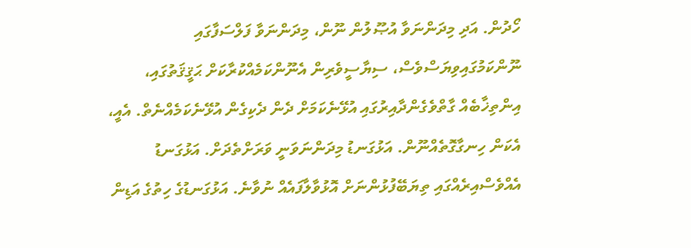ހޯދުން. އަދި މިދަންނަވާ އުޞޫލުން ނޫން، މިދަންނަވާ ފަލްސަފާގައި ނޫންކަމުގައިވިޔަސްވެސް، ސިޔާސީވެރިން އެނޫންކަމެއްކުރާކަށް ޙަޤީޤަތުގައި، އިންތިޚާބެއް ގާތްވެގެންދާއިރުގައި އުޅޭނެކަމަށް ދެން ދެކިގެން އުޅޭނެކަމެއްނެތް. އެއީ، އެކަން ހިނގާގޮތެއްނޫން. އަޅުގަނޑު މިދަންނަވަނީ ވަރަށްތެދަށް. އަޅުގަނޑު އެއްވެސްއިރެއްގައި ތިޔަބޭފުޅުންނަށް އޮޅުވާލާފައެއް ނުވާނެ. އަޅުގަނޑުގެ ހިތުގެ އަޑިން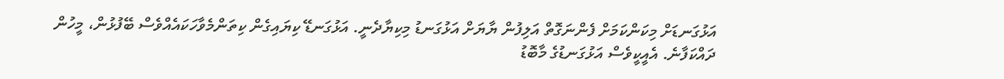އަޅުގަނޑަށް މިކަންކަމަށް ފެންނަގޮތް އަލިފުން ޔާޔަށް އަޅުގަނޑު މިކިޔާދެނީ. އަޅުގަނޑޭ ކިޔައިގެން ކިތަންމެވާހަކައެއްވެސް ބޭފުޅުން، މީހުން ދައްކަފާނެ. އެއީކީވެސް އަޅުގަނޑުގެ މާބޮޑު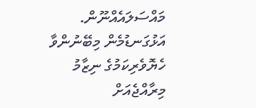މައްސަލައެއްނޫން.
އަޅުގަނޑުމެން މިބޭނުންވާ ހެޔޮވެރިކަމުގެ ނިޒާމު މިރާއްޖެއަށް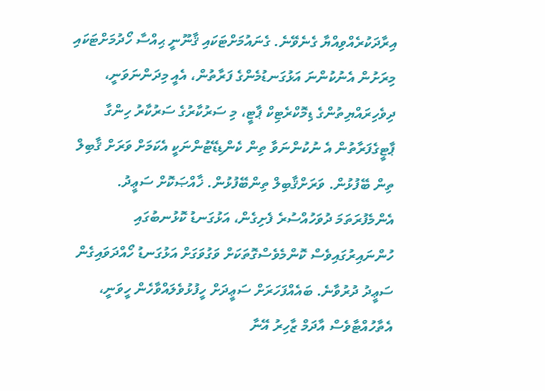އިރާދަކުރެއްވިއްޔާ ގެނެވޭނެ. ގެނައުމަށްޓަކައި ޤާނޫނީ ޙިއްސާ ހޯދުމަށްޓަކައި މިރަށުން އެނުކުންނަ އަޅުގަނޑުމެންގެ ފަރާތުން، އެއީ މިދަންނަވަނީ، ދިވެހިރައްޔިތުންގެ ޑިމޮކްރެޓިކް ޕާޓީ، މި ސަރުކާރުގެ ސަރުކާރު ހިންގާ ޕާޓީގެފަރާތުން އެ ނުކުންނަވާ ތިން ކެންޑިޑޭޓުންނަކީ އެކަމަށް ވަރަށް ޤާބިލް ތިން ބޭފުޅުން. ވަރަށްޤާބިލް ތިންބޭފުޅުން. ޚާއްޞަކޮށް ސަޢީދު. އެންމެފުރަތަމަ ދުވަހުއްސުރެ ފެށިގެން، އަޅުގަނޑު ކޮޅުނބުގައި ހުންނައިރުގައިވެސް ކޮންމެވެސްގޮތަކަށް ވަގުވަގަށް އަޅުގަނޑު ހޯއްދަވައިގެން ސަޢީދު ދުރުވާނެ. ބައެއްފަހަރަށް ސަޢީދަށް ހީފުޅުވެލައްވާހެން ހީވަނީ، އެތާހުއްޓާވެސް އާދަމް ޒާހިރު އޭނާ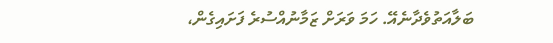ބަލާއަތުވެދާނެއޭ. ހަމަ ވަރަށް ޒަމާނުއްސުރެ ފަށައިގެން،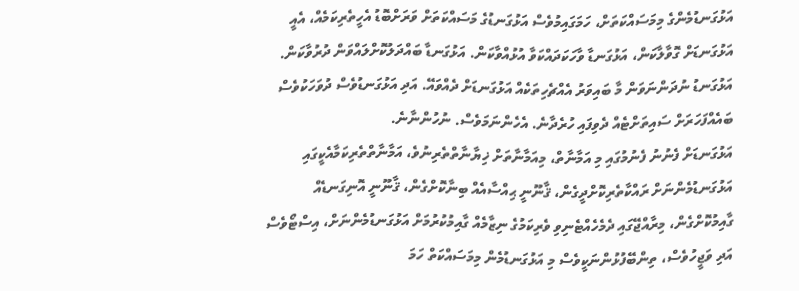އަޅުގަނޑުމެންގެ މިމަސައްކަތަށް، ހަމަގައިމުވެސް އަޅުގަނޑުގެ މަސައްކަތަށް ވަރަށްބޮޑު އެހީތެރިކަމެއް، އެއީ އަޅުގަނޑަށް ގޮވާލާކަން، އަޅުގަނޑާ ވާހަކަދައްކަވާ އުޅުއްވާކަން. އަޅުގަނޑާ ބައްދަލުކޮށްލައްވަން ދުރުވާކަން. އަޅުގަނޑު ނުދަންނަވަން މާ ބައިވަރު އެއްޗެހިތަކެއް އަޅުގަނޑަށް ދެއްވައޭ. އަދި އަޅުގަނޑުވެސް ދުވަހަކުވެސް ބައެއްފަހަރަށް ސައިތަށްޓެއް ދެވިފައި ހުރެދާނެ. އެހެންނަމަވެސް. ނުހުންނާނެ.
އަޅުގަނޑަށް ފެނުނު ފެނުމުގައި މި އަމާނާތް، މިއަމާނާތަށް ޚިޔާނާތްތެރިނުވެ، އަމާނާތްތެރިކަމާއެކީގައި އަޅުގަނޑުމެންނަށް ރައްކާތެރިކޮށްދީގެން، ޤާނޫނީ ޙިއްސާއެއް ބިނާކޮށްގެން، ޤާނޫނީ އޮނިގަނޑެއް ގާއިމުކޮށްގެން، މިރާއްޖޭގައި ދެމެހެއްޓެނިވި ވެރިކަމުގެ ނިޒާމެއް ގާއިމުކުރުމަށް އަޅުގަނޑުމެންނަށް، އިސްޓޯވެސް އަދި ވަޖީހުވެސް، ތިންބޭފުޅުންނަކީވެސް މި އަޅުގަނޑުމެން މިމަސައްކަތް ހަމަ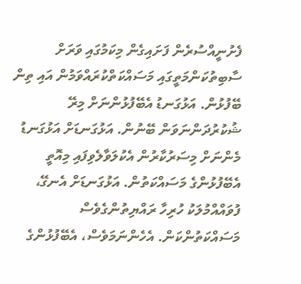ފެށުނީއްސުރެން ފަށައިގެން މިކަމުގައި ވަރަށް ސާބިތުކަންމަތީގައި މަސައްކަތްކުރައްވަމުން އައި ތިން ބޭފުޅުން. އަޅުގަނޑު އެބޭފުޅުންނަށް މިރޭ ޝުކުރުދަންނަވަން ބޭނުން. އަޅުގަނޑަށް އަޅުގަނޑު މެންނަށް މިސަރުކާރުން އެކުލަވާލެވިފައި މިއޮތީ އެބޭފުޅުންގެ މަސައްކަތުން. އަޅުގަނޑަށް އެނގޭ، ފުވައްއްމުލަކު ހުރިހާ ރައްޔިތުންގެވެސް މަސައްކަތުންކަން. އެހެންނަމަވެސް، އެބޭފުޅުންގެ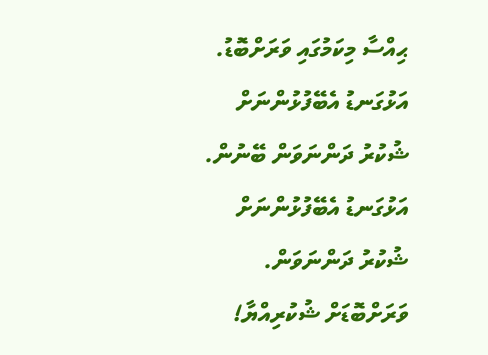ޙިއްސާ މިކަމުގައި ވަރަށްބޮޑު. އަޅުގަނޑު އެބޭފުޅުންނަށް ޝުކުރު ދަންނަވަން ބޭނުން.
އަޅުގަނޑު އެބޭފުޅުންނަށް ޝުކުރު ދަންނަވަން. ވަރަށްބޮޑަށް ޝުކުރިއްޔާ!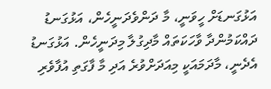އަޅުގަނޑަށް ހީވަނީ، މާ ދަންވެދަނީހެން، އަޅުގަނޑު ދައްކަމުންދާ ވާހަކަތައް މާދިގުލާ މިދަނީހެން. އަޅުގަނޑު އެދެނީ، މާދަމައަކީ މިއަދަށްވުރެ އަދި މާ ފާގަތި އުފާވެރި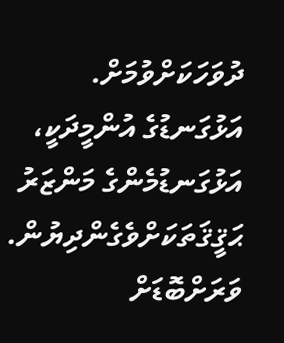ދުވަހަކަށްވުމަށް. އަޅުގަނޑުގެ އުންމީދަކީ، އަޅުގަނޑުމެންގެ މަންޒަރު ޙަޤީޤަތަކަށްވެގެންދިޔުން.
ވަރަށްބޮޑަށް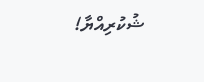ޝުކުރިއްޔާ!